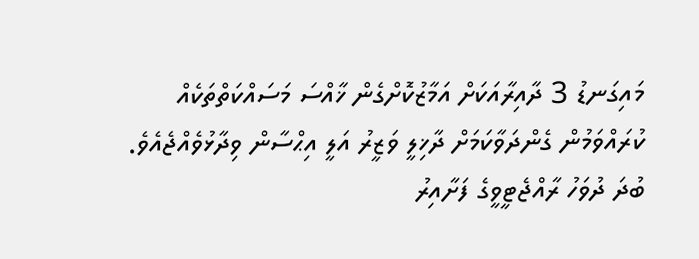މައިގަނޑު 3 ދާއިރާއަކަށް އަމާޒުކޮށްގެން ޚާއްސަ މަސައްކަތްތަކެއް ކުރައްވަމުން ގެންދަވާކަމަށް ދާޚިލީ ވަޒީރު އަލީ އިޙްސާން ވިދާޅުވެއްޖެއެވެ.
ބުދަ ދުވަހު ރާއްޖެޓީވީގެ ފަށާއިރު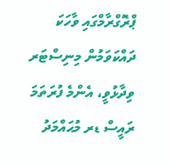ޕްރޮގްރާމްގައި ވާހަކަ ދައްކަވަމުން މިނިސްޓަރ ވިދާޅުވީ، އެންމެ ފުރަތަމަ ރައީސް ޑރ މުޙައްމަދު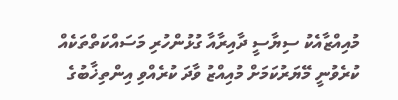މުއިއްޒާއެކު ސިޔާސީ ދާއިރާއާ ގުޅުންހުރި މަސައްކަތްތަކެއް ކުރެވުނީ މޭޔަރުކަމަށް މުއިއްޒު ވާދަ ކުރެއްވި އިންތިޚާބުގެ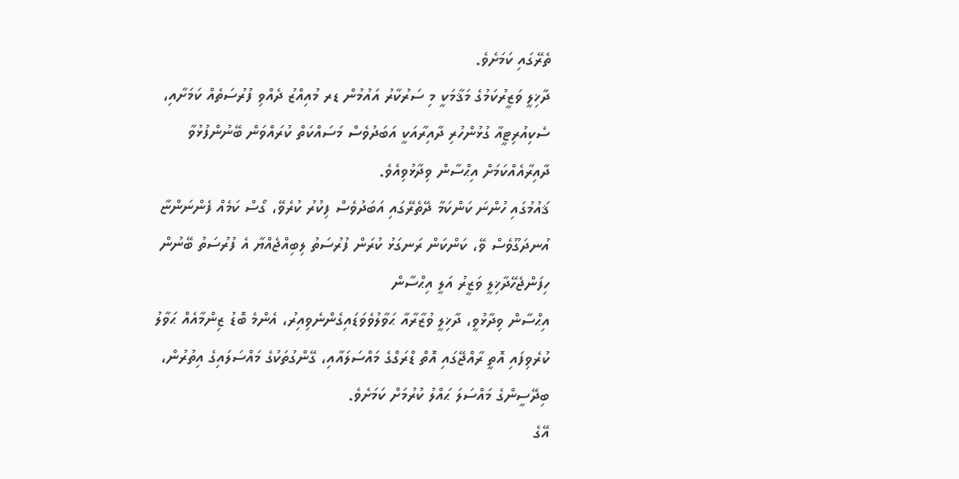ތެރޭގައި ކަމަށެވެ.
ދާޚިލީ ވަޒީރުކަމުގެ މަޤާމަކީ މި ސަރުކާރު އައުމުން ޑރ މުއިއްޒު ދެއްވި ފުރުސަތެއް ކަމަށާއި، ސެކިއުރިޓީއާ ގުޅުންހުރި ދާއިރާއަކީ އަބަދުވެސް މަސައްކަތް ކުރައްވަން ބޭނުންފުޅުވާ ދާއިރާއެއްކަމަށް އިޙްސާން ވިދާޅުވިއެވެ.
ޤައުމުގައި ހުންނަ ކަންކަމާ ދޭތެރޭގައި އަބަދުވެސް ފިކުރު ކުރެވޭ، ގޯސް ކަމެއް ފެންނަންޏާ އުނދަގޫވެސް ވޭ، ކަންކަން ރަނގަޅު ކުރަން ފުރުސަތު ލިބިއްޖެއްޔާ އެ ފުރުސަތު ބޭނުން ހިފަންޖެހޭދާޚިލީ ވަޒީރު އަލީ އިޙްސާން
އިޙްސާން ވިދާޅުވީ، ދާޚިލީ ވުޒާރާއާ ޙަވާލުވެވަޑައިގެންނެވިއިރު، އެންމެ ބޮޑު ޒިންމާއެއް ޙަވާލު ކުރެވިފައި އޮތީ ރާއްޖޭގައި އޮތް ޑްރަގްގެ މައްސަލައާއި، ގޭންގުތަކުގެ މައްސަލައިގެ އިތުރުން، ބިދޭސީންގެ މައްސަލަ ޙައްލު ކުރުމަށް ކަމަށެވެ.
އޭގެ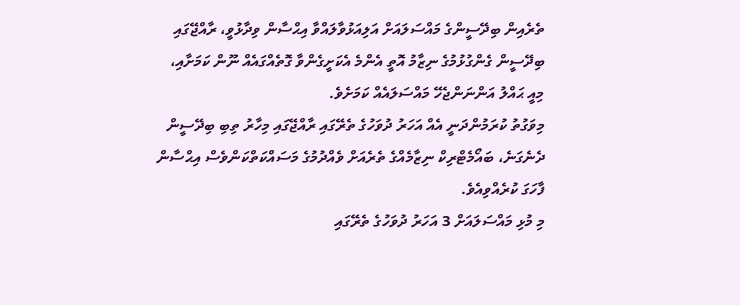ތެރެއިން ބިދޭސީންގެ މައްސަލައަށް އަލިއަޅުވާލައްވާ އިޙްސާން ވިދާޅުވީ، ރާއްޖޭގައި ބިދޭސީން ގެންގުޅުމުގެ ނިޒާމު އޮތީ އެންމެ އެކަށީގެންވާ ގޮތެއްގައެއް ނޫން ކަމަށާއި، މިއީ ޙައްލު އަންނަންޖެހޭ މައްސަލައެއް ކަމަށެވެ.
މިވަގުތު ކުރަމުންދަނީ އެއް އަހަރު ދުވަހުގެ ތެރޭގައި ރާއްޖޭގައި މިހާރު ތިބި ބިދޭސީން ދެނެގަނެ، ބައޯމެޓްރިކް ނިޒާމެއްގެ ތެރެއަށް ވެއްދުމުގެ މަސައްކަތްކަންވެސް އިޙްސާން ފާހަގަ ކުރެއްވިއެވެ.
މި މުޅި މައްސަލައަށް 3 އަހަރު ދުވަހުގެ ތެރޭގައި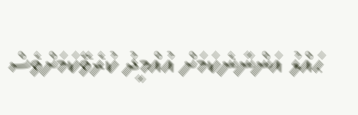ޙައްލު އަންނާނެކަމަށް އުއްމީދު ކުރެވޭކަމަށްވެސް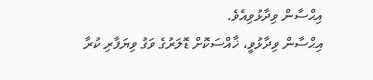އިޙްސާން ވިދާޅުވިއެވެ.
އިޙްސާން ވިދާޅުވީ، ޚާއްސަކޮށް ޑޮލަރުގެ ވަގު ވިޔަފާރި ކުރާ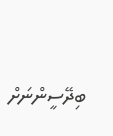ބިދޭސީންނަށް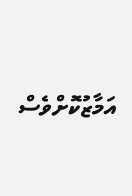އަމާޒުކޮށްވެސް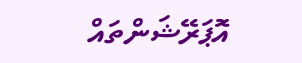އޮޕަރޭޝަންތައް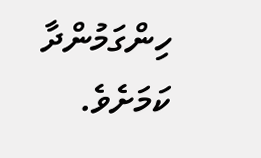ހިންގަމުންދާ ކަމަށެވެ.